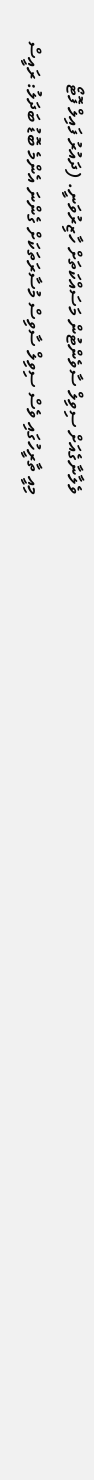ވެލާނާގެއަށް ސިވިލް ސާވެންޓުން މަސައްކަތަށް ހާޒިރުވަނީ. (ދައުރު ފައިލް ފޮޓޯ
މިއީ ތާރީހުގައި ވެސް ސިވިލް ސާވިސް މުސާރަތަކަށް ގެންނަ އެންމެ ބޮޑު ބަދަލު: ރައީސް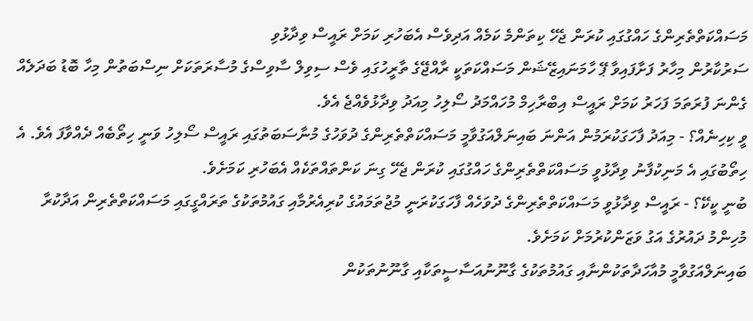މަސައްކަތްތެރިންގެ ހައްގުގައި ކުރަން ޖެހޭ ކިތަންމެ ކަމެއް އަދިވެސް އެބަހުރި ކަމަށް ރައީސް ވިދާޅުވި
ސަރުކާރުން މިހާރު ފަށާފައިވާ ޕޭ ހާމަނައިޒޭޝަން މަސައްކަތަކީ ރާއްޖޭގެ ތާރީހުގައި ވެސް ސިވިލް ސާވިސްގެ މުސާރަތަކަށް ނިސްބަތުން މިހާ ބޮޑު ބަދަލެއް ގެންނަ ފުރަތަމަ ފަހަރު ކަމަށް ރައީސް އިބްރާހިމް މުހައްމަދު ސޯލިހު މިއަދު ވިދާޅުވެއްޖެ އެވެ.
ވީ ކިހިނެއް؟ - މިއަދު ފާހަގަކުރަމުން އަންނަ ބައިނަލްއަގުވާމީ މަސައްކަތްތެރިންގެ ދުވަހުގެ މުނާސަބަތުގައި ރައީސް ސޯލިހު ވަނީ ހިތޯބެއް ދެއްވާފަ އެވެ. އެ ހިތޯބުގައި އެ މަނިކުފާނު ވިދާޅުވީ މަސައްކަތްތެރިންގެ ހައްގުގައި ކުރަން ޖެހޭ ގިނަ ކަންތައްތަކެއް އެބަހުރި ކަމަށެވެ.
ބުނީ ކީކޭ؟ - ރައީސް ވިދާޅުވީ މަސައްކަތްތެރިންގެ ދުވަހެއް ފާހަގަކުރަނީ މުޖުތަމައުގެ ކުރިއެރުމާއި ގައުމުތަކުގެ ތަރައްގީގައި މަސައްކަތްތެރިން އަދާކުރާ މުހިންމު ދައުރުގެ އަގު ވަޒަންކުރުމަށް ކަމަށެވެ.
ބައިނަލްއަގުވާމީ މުއާހަދާތަކުންނާއި ގައުމުތަކުގެ ގާނޫނުއަސާސީތަކާއި ގާނޫނުތަކުން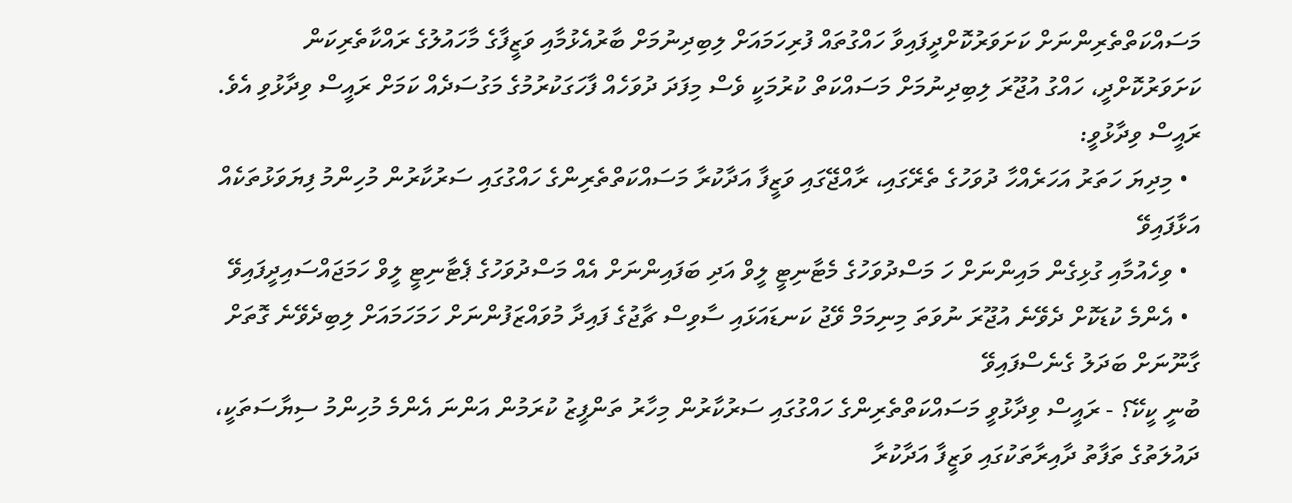މަސައްކަތްތެރިންނަށް ކަށަވަރުކޮށްދީފައިވާ ހައްގުތައް ފުރިހަމައަށް ލިބިދިނުމަށް ބާރުއެޅުމާއި ވަޒީފާގެ މާހައުލުގެ ރައްކާތެރިކަން ކަށަވަރުކޮށްދީ، ހައްގު އުޖޫރަ ލިބިދިނުމަށް މަސައްކަތް ކުރުމަކީ ވެސް މިފަދަ ދުވަހެއް ފާހަގަކުރުމުގެ މަގުސަދެއް ކަމަށް ރައީސް ވިދާޅުވި އެވެ.
ރައީސް ވިދާޅުވީ:
  • މިދިޔަ ހަތަރު އަހަރެއްހާ ދުވަހުގެ ތެރޭގައި، ރާއްޖޭގައި ވަޒީފާ އަދާކުރާ މަސައްކަތްތެރިންގެ ހައްގުގައި ސަރުކާރުން މުހިންމު ފިޔަވަޅުތަކެއް އަޅާފައިވޭ
  • ވިހެއުމާއި ގުޅިގެން މައިންނަށް ހަ މަސްދުވަހުގެ މެޓާނިޓީ ލީވް އަދި ބަފައިންނަށް އެއް މަސްދުވަހުގެ ޕެޓާނިޓީ ލީވް ހަމަޖައްސައިދީފައިވޭ
  • އެންމެ ކުޑަކޮށް ދެވޭނެ އުޖޫރަ ނުވަތަ މިނިމަމް ވޭޖު ކަނޑައަޅައި ސާވިސް ޗާޖުގެ ފައިދާ މުވައްޒަފުންނަށް ހަމަހަމައަށް ލިބިދެވޭނެ ގޮތަށް ގާނޫނަށް ބަދަލު ގެނެސްފައިވޭ
ބުނީ ކީކޭ؟ - ރައީސް ވިދާޅުވީ މަސައްކަތްތެރިންގެ ހައްގުގައި ސަރުކާރުން މިހާރު ތަންފީޒު ކުރަމުން އަންނަ އެންމެ މުހިންމު ސިޔާސަތަކީ، ދައުލަތުގެ ތަފާތު ދާއިރާތަކުގައި ވަޒީފާ އަދާކުރާ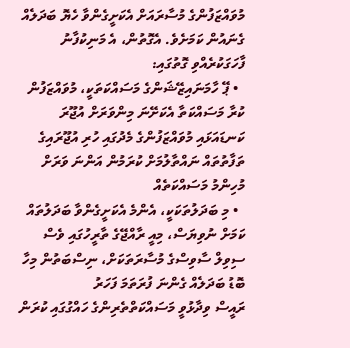މުވައްޒަފުންގެ މުސާރައަށް އެކަށީގެންވާ ހެޔޮ ބަދަލެއް ގެނައުން ކަމަށެވެ. އެގޮތުން، އެ މަނިކުފާނު ފާހަގަކުރެއްވި ގޮތުގައި:
  • ޕޭ ހާމަނައިޒޭޝަންގެ މަސައްކަތަކީ، މުވައްޒަފުން ކުރާ މަސައްކަތާ އެކަށޭނަ މިންވަރަށް އުޖޫރަ ކަނޑައަޅައި މުވައްޒަފުންގެ މެދުގައި ހުރި އުޖޫރައިގެ ތަފާތުތައް ނައްތާލުމަށް ކުރަމުން އަންނަ ވަރަށް މުހިންމު މަސައްކަތެއް
  • މި ބަދަލުތަކަކީ، އެންމެ އެކަށީގެންވާ ބަދަލުތައް ކަމަށް ނުވިޔަސް، މިއީ ރާއްޖޭގެ ތާރީހުގައި ވެސް ސިވިލް ސާވިސްގެ މުސާރަތަކަށް، ނިސްބަތުން މިހާ ބޮޑު ބަދަލެއް ގެންނަ ފުރަތަމަ ފަހަރު
ރައީސް ވިދާޅުވީ މަސައްކަތްތެރިންގެ ހައްގުގައި ކުރަން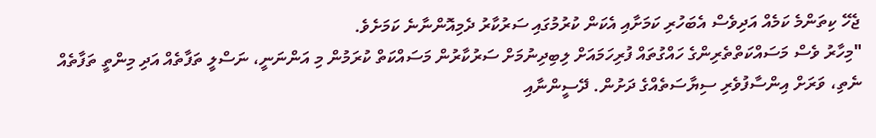ޖެހޭ ކިތަންމެ ކަމެއް އަދިވެސް އެބަހުރި ކަމަށާއި އެކަން ކުރުމުގައި ސަރުކާރު ދެމިއޮންނާނެ ކަމަށެވެ.
"މިހާރު ވެސް މަސައްކަތްތެރިންގެ ހައްގުތައް ފުރިހަމައަށް ލިބިދިނުމަށް ސަރުކާރުން މަސައްކަތް ކުރަމުން މި އަންނަނީ، ނަސްލީ ތަފާތެއް އަދި މިންތީ ތަފާތެއް ނެތި، ވަރަށް އިންސާފުވެރި ސިޔާސަތެއްގެ ދަށުން. ދޭސީންނާއި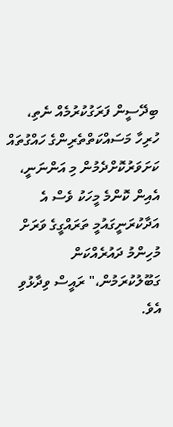ބިދޭސީން ފަރަގުކުރުމެއް ނެތި، ހުރިހާ މަސައްކަތްތެރިންގެ ހައްގުތައް ކަށަވަރުކޮށްދެމުން މި އަންނަނީ، އެއިން ކޮންމެ މީހަކު ވެސް އެ އަދާކުރަނީގައުމީ ތަރައްގީގެ ވަރަށް މުހިންމު ދައުރެއްކަން ގަބޫލުކުރަމުން،" ރައީސް ވިދާޅުވި އެވެ.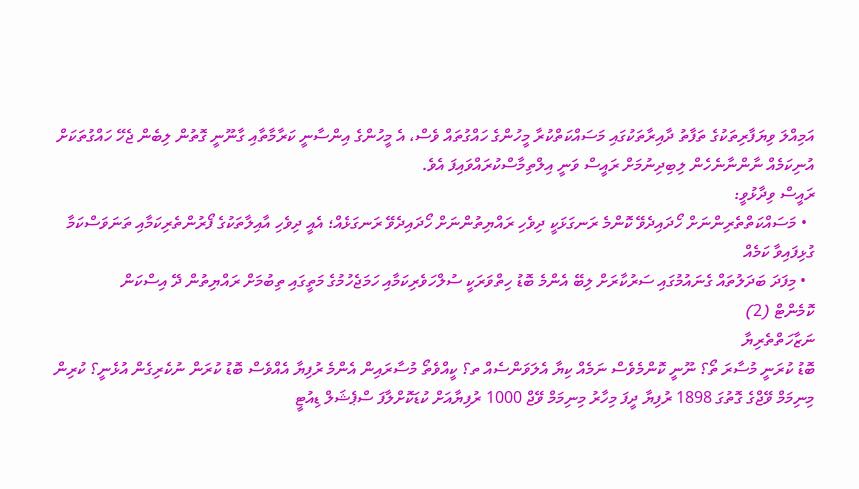އަމިއްލަ ވިޔަފާރިތަކުގެ ތަފާތު ދާއިރާތަކުގައި މަސައްކަތްކުރާ މީހުންގެ ހައްގުތައް ވެސް، އެ މީހުންގެ އިންސާނީ ކަރާމާތާއި ގާނޫނީ ގޮތުން ލިބެން ޖެހޭ ހައްގުތަކަށް އުނިކަމެއް ނާންނާނެހެން ލިބިދިނުމަށް ރައީސް ވަނީ އިލްތިމާސްކުރައްވައިފަ އެވެ.
ރައީސް ވިދާޅުވީ:
  • މަސައްކަތްތެރިންނަށް ހޯދައިދެވޭ ކޮންމެ ރަނގަޅަކީ ދިވެހި ރައްޔިތުންނަށް ހޯދައިދެވޭ ރަނގަޅެއް؛ އެއީ ދިވެހި އާއިލާތަކުގެ ފޯރުންތެރިކަމާއި ތަނަވަސްކަމާ ގުޅިފައިވާ ކަމެއް
  • މިފަދަ ބަދަލުތައް ގެނައުމުގައި ސަރުކާރަށް ލިބޭ އެންމެ ބޮޑު ހިތްވަރަކީ ސުލްހަވެރިކަމާއި ހަމަޖެހުމުގެ މަތީގައި ތިބުމަށް ރައްޔިތުން ދޭ އިސްކަން
ކޮމެންޓް (2)
ނަޒާހަތްތެރިޔާ
ބޮޑު ކުރަނީ މުސާރަ ތޯ؟ ނޫނީ ކޮންމެވެސް ނަމެއް ކިޔާ އެލަވަންސެއް ތ؟ ކީއްވެތޯ މުސާރައިން އެންމެ ރުފިޔާ އެއްވެސް ބޮޑު ކުރަން ނުކެރިގެން އުޅެނީ؟ ކުރިން މިނިމަމް ވޭޖްގެ ގޮތުގަ 1898 ރުފިޔާ ދީފަ މިހާރު މިނިމަމް ވޭޖް 1000 ރުފިޔާއަށް ކުޑަކޮށްލާފަ ސްޕެޝަލް ޑިއުޓީ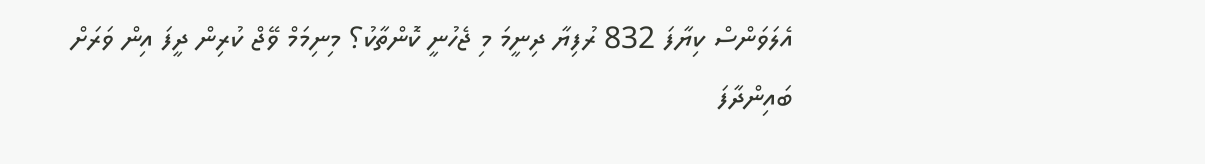އެލަވަންސް ކިޔާފަ 832 ރުފިޔާ ދިނީމަ މި ޖެހުނީ ކޮންތާކު؟ މިނިމަމް ވޭޖް ކުރިން ދީފަ އިން ވަރަށް ބައިންދާފަ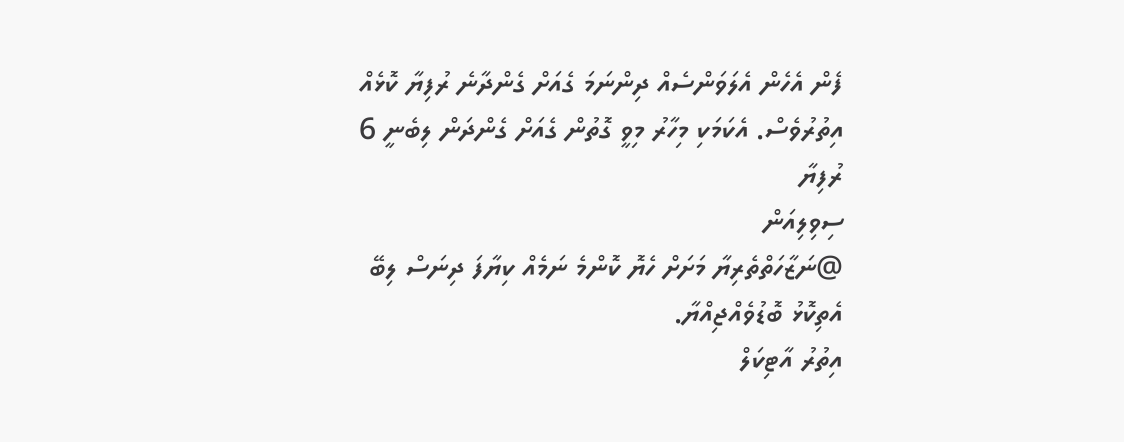ފެން އެހެން އެލަވަންސެއް ދިންނަމަ ގެއަށް ގެންދާނެ ރުފިޔާ ކޮޅެއް އިތުރުވެސް. އެކަމަކި މިހާރު މިވީ ގޮތުން ގެއަށް ގެންދަން ލިބެނީ 6 ރުފިޔާ
ސިވިލިއަން
@ނަޒާހަތްތެރިޔާ މަށަށް ހެޔޮ ކޮންމެ ނަމެއް ކިޔާފަ ދިނަސް ލިބޭ އެތިކޮޅު ބޮޑުވެއްޖިއްޔާ.
އިތުރު އާޓިކަލް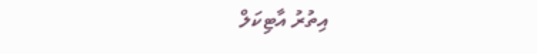އިތުރު އާޓިކަލް